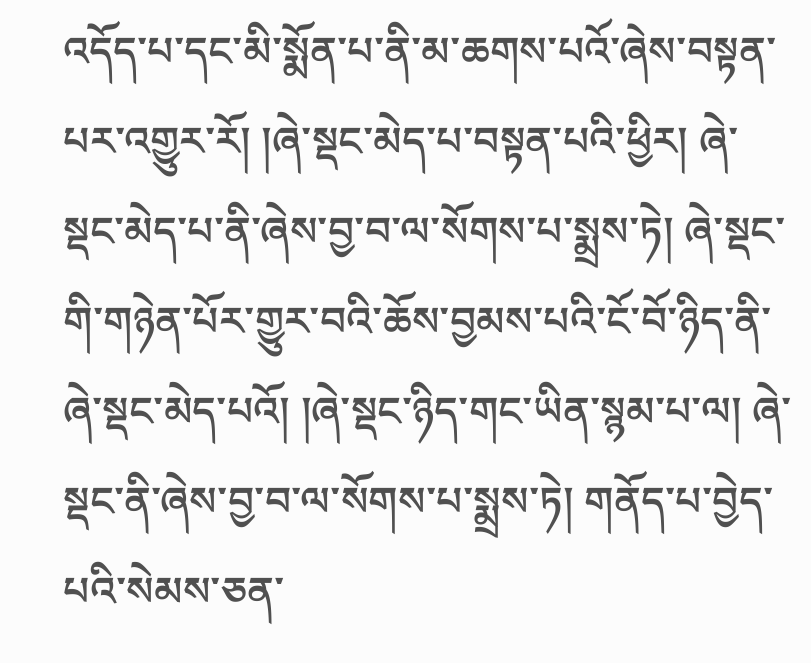འདོད་པ་དང་མི་སྨོན་པ་ནི་མ་ཆགས་པའོ་ཞེས་བསྟན་པར་འགྱུར་རོ། །ཞེ་སྡང་མེད་པ་བསྟན་པའི་ཕྱིར། ཞེ་སྡང་མེད་པ་ནི་ཞེས་བྱ་བ་ལ་སོགས་པ་སྨྲས་ཏེ། ཞེ་སྡང་གི་གཉེན་པོར་གྱུར་བའི་ཆོས་བྱམས་པའི་ངོ་བོ་ཉིད་ནི་ཞེ་སྡང་མེད་པའོ། །ཞེ་སྡང་ཉིད་གང་ཡིན་སྙམ་པ་ལ། ཞེ་སྡང་ནི་ཞེས་བྱ་བ་ལ་སོགས་པ་སྨྲས་ཏེ། གནོད་པ་བྱེད་པའི་སེམས་ཅན་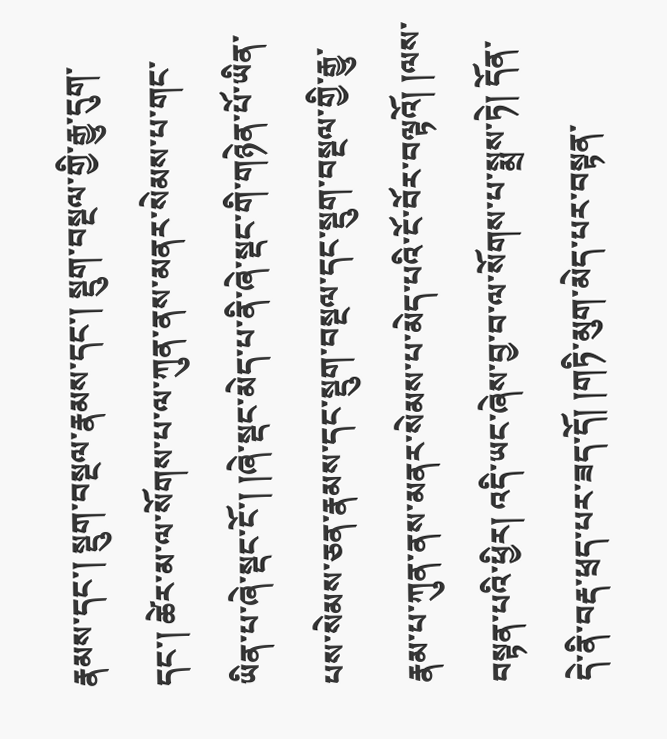རྣམས་དང་། སྡུག་བསྔལ་རྣམས་དང་། སྡུག་བསྔལ་གྱི་རྒྱུ་དུག་དང་། ཚེར་མ་ལ་སོགས་པ་ལ་ཀུན་ནས་མནར་སེམས་པ་གང་ཡིན་པ་ཞེ་སྡང་ངོ་། །ཞེ་སྡང་མེད་པ་ནི་ཞེ་སྡང་གི་གཉེན་པོ་ཡིན་པས་སེམས་ཅན་རྣམས་དང་སྡུག་བསྔལ་དང་སྡུག་བསྔལ་གྱི་རྒྱུ་རྣམ་པ་ཀུན་ནས་མནར་སེམས་པ་མེད་པའི་ངོ་བོར་བལྟའོ། །ལས་བསྟན་པའི་ཕྱིར། འདི་ཡང་ཞེས་བྱ་བ་ལ་སོགས་པ་སྨྲས་ཏེ། དོན་དེ་ནི་བརྡ་ཕྲད་པར་ཟད་དོ། །གཏི་མུག་མེད་པར་བསྟན་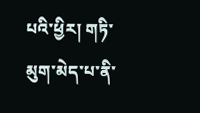པའི་ཕྱིར། གཏི་མུག་མེད་པ་ནི་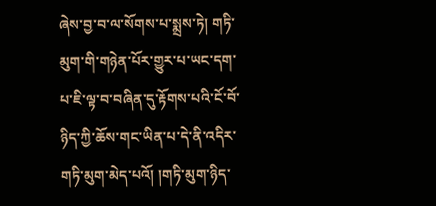ཞེས་བྱ་བ་ལ་སོགས་པ་སྨྲས་ཏེ། གཏི་མུག་གི་གཉེན་པོར་གྱུར་པ་ཡང་དག་པ་ཇི་ལྟ་བ་བཞིན་དུ་རྟོགས་པའི་ངོ་བོ་ཉིད་ཀྱི་ཆོས་གང་ཡིན་པ་དེ་ནི་འདིར་གཏི་མུག་མེད་པའོ། །གཏི་མུག་ཉིད་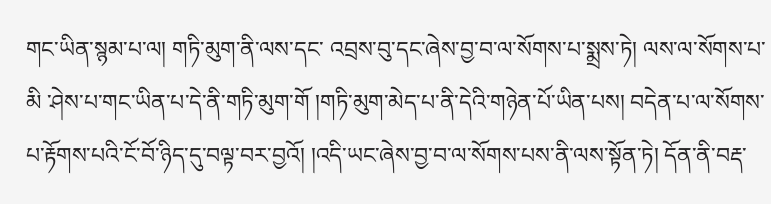གང་ཡིན་སྙམ་པ་ལ། གཏི་མུག་ནི་ལས་དང་ འབྲས་བུ་དང་ཞེས་བྱ་བ་ལ་སོགས་པ་སྨྲས་ཏེ། ལས་ལ་སོགས་པ་མི ་ཤེས་པ་གང་ཡིན་པ་དེ་ནི་གཏི་མུག་གོ །གཏི་མུག་མེད་པ་ནི་དེའི་གཉེན་པོ་ཡིན་པས། བདེན་པ་ལ་སོགས་པ་རྟོགས་པའི་ངོ་བོ་ཉིད་དུ་བལྟ་བར་བྱའོ། །འདི་ཡང་ཞེས་བྱ་བ་ལ་སོགས་པས་ནི་ལས་སྟོན་ཏེ། དོན་ནི་བརྡ་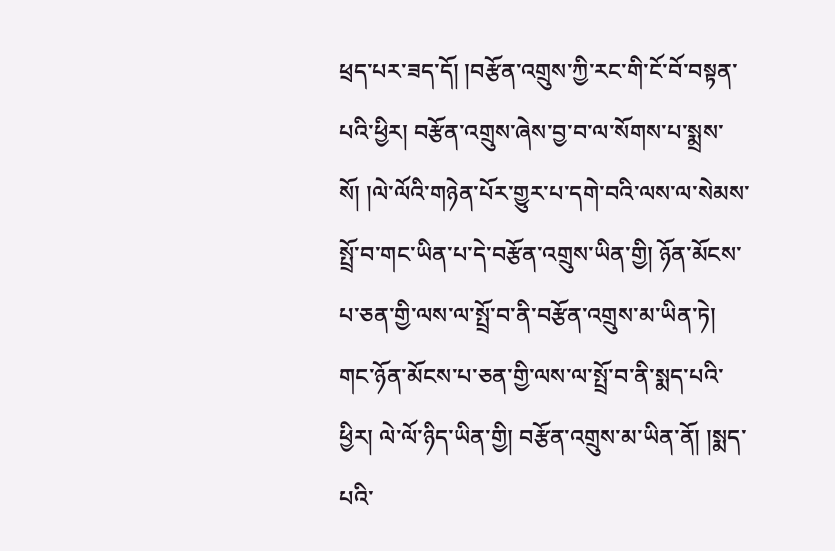ཕྲད་པར་ཟད་དོ། །བརྩོན་འགྲུས་ཀྱི་རང་གི་ངོ་བོ་བསྟན་པའི་ཕྱིར། བརྩོན་འགྲུས་ཞེས་བྱ་བ་ལ་སོགས་པ་སྨྲས་སོ། །ལེ་ལོའི་གཉེན་པོར་གྱུར་པ་དགེ་བའི་ལས་ལ་སེམས་སྤྲོ་བ་གང་ཡིན་པ་དེ་བརྩོན་འགྲུས་ཡིན་གྱི། ཉོན་མོངས་པ་ཅན་གྱི་ལས་ལ་སྤྲོ་བ་ནི་བརྩོན་འགྲུས་མ་ཡིན་ཏེ། གང་ཉོན་མོངས་པ་ཅན་གྱི་ལས་ལ་སྤྲོ་བ་ནི་སྨད་པའི་ཕྱིར། ལེ་ལོ་ཉིད་ཡིན་གྱི། བརྩོན་འགྲུས་མ་ཡིན་ནོ། །སྨད་པའི་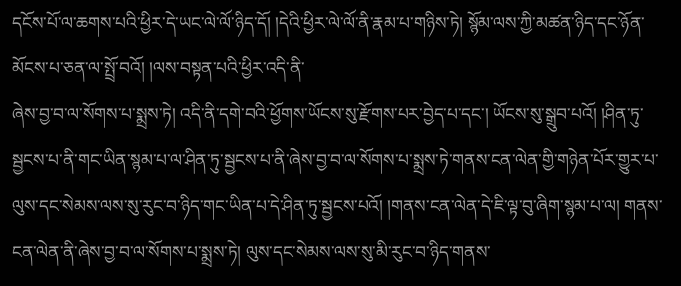དངོས་པོ་ལ་ཆགས་པའི་ཕྱིར་དེ་ཡང་ལེ་ལོ་ཉིད་དོ། །དེའི་ཕྱིར་ལེ་ལོ་ནི་རྣམ་པ་གཉིས་ཏེ། སྙོམ་ལས་ཀྱི་མཚན་ཉིད་དང་ཉོན་མོངས་པ་ཅན་ལ་སྤྲོ་བའོ། །ལས་བསྟན་པའི་ཕྱིར་འདི་ནི་
ཞེས་བྱ་བ་ལ་སོགས་པ་སྨྲས་ཏེ། འདི་ནི་དགེ་བའི་ཕྱོགས་ཡོངས་སུ་རྫོགས་པར་བྱེད་པ་དང་། ཡོངས་སུ་སྒྲུབ་པའོ། །ཤིན་ཏུ་སྦྱངས་པ་ནི་གང་ཡིན་སྙམ་པ་ལ་ཤིན་ཏུ་སྦྱངས་པ་ནི་ཞེས་བྱ་བ་ལ་སོགས་པ་སྨྲས་ཏེ་གནས་ངན་ལེན་གྱི་གཉེན་པོར་གྱུར་པ་ལུས་དང་སེམས་ལས་སུ་རུང་བ་ཉིད་གང་ཡིན་པ་དེ་ཤིན་ཏུ་སྦྱངས་པའོ། །གནས་ངན་ལེན་དེ་ཇི་ལྟ་བུ་ཞིག་སྙམ་པ་ལ། གནས་ངན་ལེན་ནི་ཞེས་བྱ་བ་ལ་སོགས་པ་སྨྲས་ཏེ། ལུས་དང་སེམས་ལས་སུ་མི་རུང་བ་ཉིད་གནས་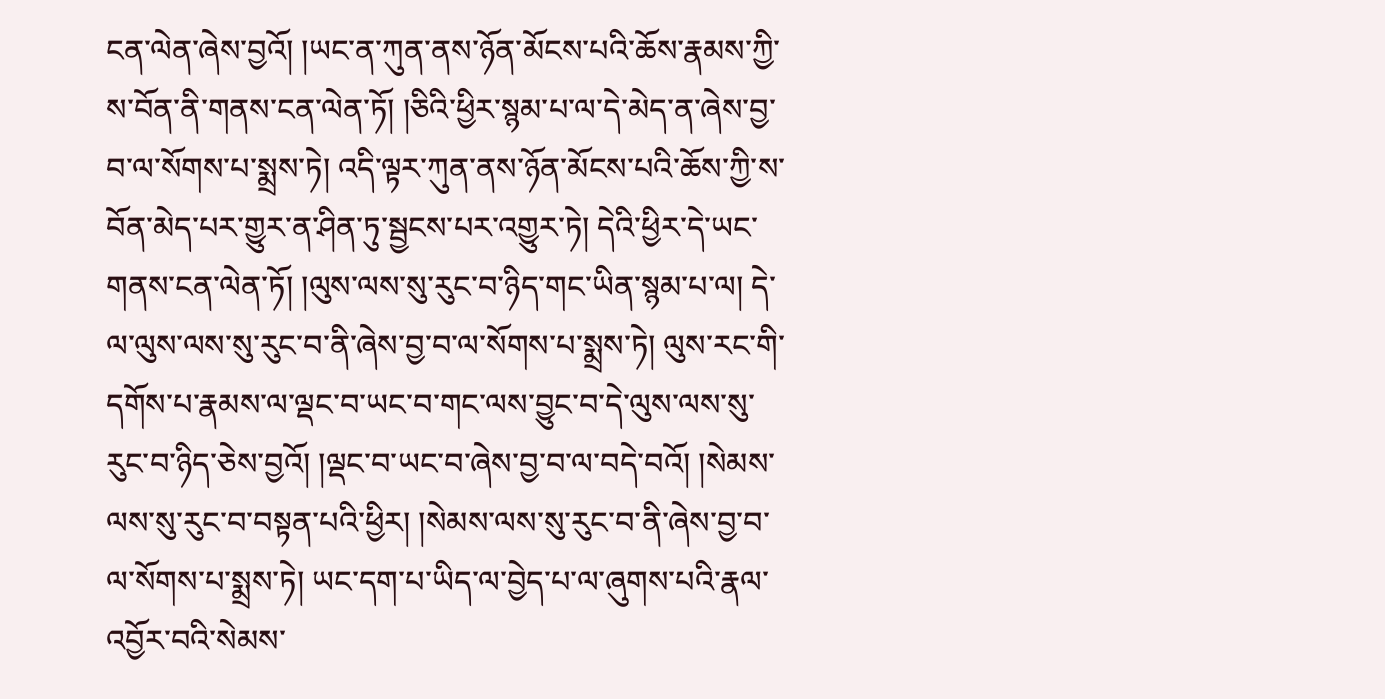ངན་ལེན་ཞེས་བྱའོ། །ཡང་ན་ཀུན་ནས་ཉོན་མོངས་པའི་ཆོས་རྣམས་ཀྱི་ས་བོན་ནི་གནས་ངན་ལེན་ཏོ། །ཅིའི་ཕྱིར་སྙམ་པ་ལ་དེ་མེད་ན་ཞེས་བྱ་བ་ལ་སོགས་པ་སྨྲས་ཏེ། འདི་ལྟར་ཀུན་ནས་ཉོན་མོངས་པའི་ཆོས་ཀྱི་ས་བོན་མེད་པར་གྱུར་ན་ཤིན་ཏུ་སྦྱངས་པར་འགྱུར་ཏེ། དེའི་ཕྱིར་དེ་ཡང་གནས་ངན་ལེན་ཏོ། །ལུས་ལས་སུ་རུང་བ་ཉིད་གང་ཡིན་སྙམ་པ་ལ། དེ་ལ་ལུས་ལས་སུ་རུང་བ་ནི་ཞེས་བྱ་བ་ལ་སོགས་པ་སྨྲས་ཏེ། ལུས་རང་གི་དགོས་པ་རྣམས་ལ་ལྡང་བ་ཡང་བ་གང་ལས་བྱུང་བ་དེ་ལུས་ལས་སུ་རུང་བ་ཉིད་ཅེས་བྱའོ། །ལྡང་བ་ཡང་བ་ཞེས་བྱ་བ་ལ་བདེ་བའོ། །སེམས་ལས་སུ་རུང་བ་བསྟན་པའི་ཕྱིར། །སེམས་ལས་སུ་རུང་བ་ནི་ཞེས་བྱ་བ་ལ་སོགས་པ་སྨྲས་ཏེ། ཡང་དག་པ་ཡིད་ལ་བྱེད་པ་ལ་ཞུགས་པའི་རྣལ་འབྱོར་བའི་སེམས་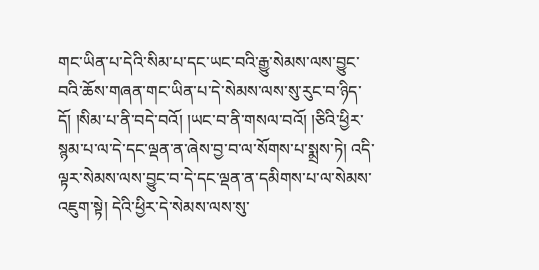གང་ཡིན་པ་དེའི་སིམ་པ་དང་ཡང་བའི་རྒྱུ་སེམས་ལས་བྱུང་བའི་ཆོས་གཞན་གང་ཡིན་པ་དེ་སེམས་ལས་སུ་རུང་བ་ཉིད་དོ། །སིམ་པ་ནི་བདེ་བའོ། །ཡང་བ་ནི་གསལ་བའོ། །ཅིའི་ཕྱིར་སྙམ་པ་ལ་དེ་དང་ལྡན་ན་ཞེས་བྱ་བ་ལ་སོགས་པ་སྨྲས་ཏེ། འདི་ལྟར་སེམས་ལས་བྱུང་བ་དེ་དང་ལྡན་ན་དམིགས་པ་ལ་སེམས་འཇུག་སྟེ། དེའི་ཕྱིར་དེ་སེམས་ལས་སུ་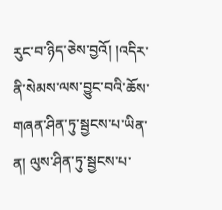རུང་བ་ཉིད་ཅེས་བྱའོ། །འདིར་ནི་སེམས་ལས་བྱུང་བའི་ཆོས་གཞན་ཤིན་ཏུ་སྦྱངས་པ་ཡིན་ན། ལུས་ཤིན་ཏུ་སྦྱངས་པ་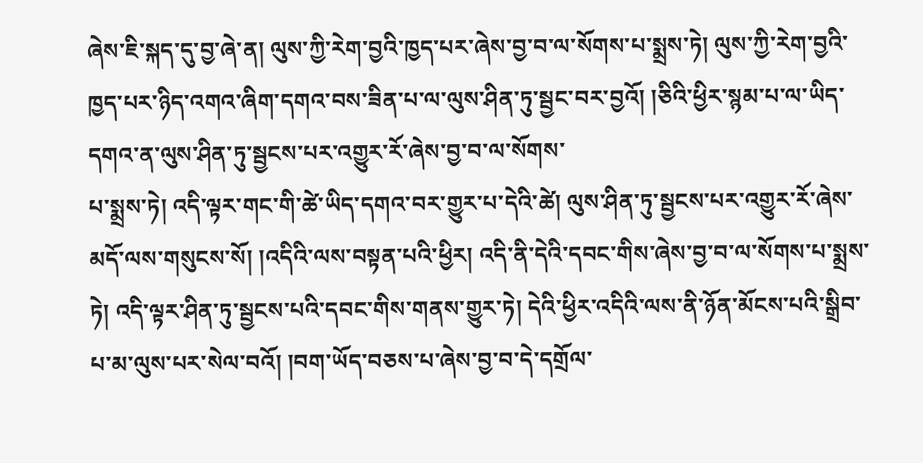ཞེས་ཇི་སྐད་དུ་བྱ་ཞེ་ན། ལུས་ཀྱི་རེག་བྱའི་ཁྱད་པར་ཞེས་བྱ་བ་ལ་སོགས་པ་སྨྲས་ཏེ། ལུས་ཀྱི་རེག་བྱའི་ཁྱད་པར་ཉིད་འགའ་ཞིག་དགའ་བས་ཟིན་པ་ལ་ལུས་ཤིན་ཏུ་སྦྱང་བར་བྱའོ། །ཅིའི་ཕྱིར་སྙམ་པ་ལ་ཡིད་དགའ་ན་ལུས་ཤིན་ཏུ་སྦྱངས་པར་འགྱུར་རོ་ཞེས་བྱ་བ་ལ་སོགས་
པ་སྨྲས་ཏེ། འདི་ལྟར་གང་གི་ཚེ་ཡིད་དགའ་བར་གྱུར་པ་དེའི་ཚེ། ལུས་ཤིན་ཏུ་སྦྱངས་པར་འགྱུར་རོ་ཞེས་མདོ་ལས་གསུངས་སོ། །འདིའི་ལས་བསྟན་པའི་ཕྱིར། འདི་ནི་དེའི་དབང་གིས་ཞེས་བྱ་བ་ལ་སོགས་པ་སྨྲས་ཏེ། འདི་ལྟར་ཤིན་ཏུ་སྦྱངས་པའི་དབང་གིས་གནས་གྱུར་ཏེ། དེའི་ཕྱིར་འདིའི་ལས་ནི་ཉོན་མོངས་པའི་སྒྲིབ་པ་མ་ལུས་པར་སེལ་བའོ། །བག་ཡོད་བཅས་པ་ཞེས་བྱ་བ་དེ་དགྲོལ་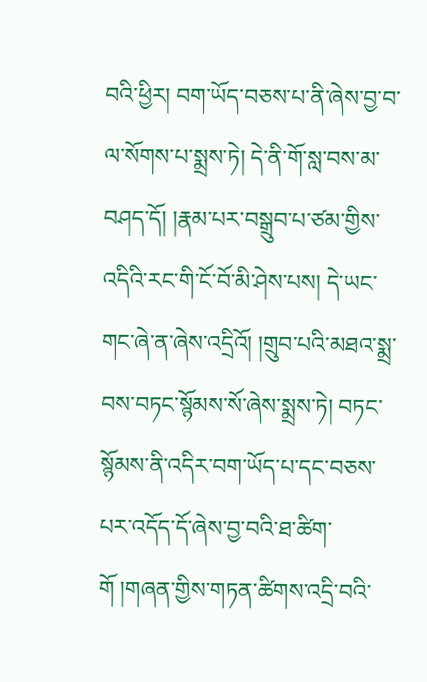བའི་ཕྱིར། བག་ཡོད་བཅས་པ་ནི་ཞེས་བྱ་བ་ལ་སོགས་པ་སྨྲས་ཏེ། དེ་ནི་གོ་སླ་བས་མ་བཤད་དོ། །རྣམ་པར་བསྒྲུབ་པ་ཙམ་གྱིས་འདིའི་རང་གི་ངོ་བོ་མི་ཤེས་པས། དེ་ཡང་གང་ཞེ་ན་ཞེས་འདྲིའོ། །གྲུབ་པའི་མཐའ་སྨྲ་བས་བཏང་སྙོམས་སོ་ཞེས་སྨྲས་ཏེ། བཏང་སྙོམས་ནི་འདིར་བག་ཡོད་པ་དང་བཅས་པར་འདོད་དོ་ཞེས་བྱ་བའི་ཐ་ཚིག་གོ །གཞན་གྱིས་གཏན་ཚིགས་འདྲི་བའི་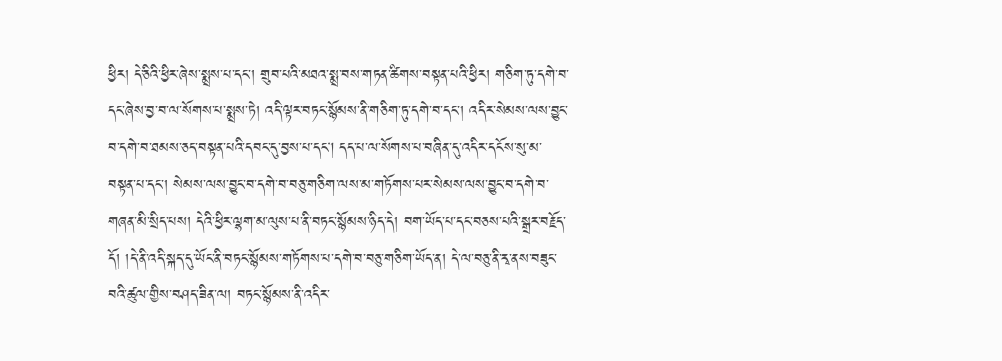ཕྱིར། དེ་ཅིའི་ཕྱིར་ཞེས་སྨྲས་པ་དང་། གྲུབ་པའི་མཐའ་སྨྲ་བས་གཏན་ཚིགས་བསྟན་པའི་ཕྱིར། གཅིག་ཏུ་དགེ་བ་དང་ཞེས་བྱ་བ་ལ་སོགས་པ་སྨྲས་ཏེ། འདི་ལྟར་བཏང་སྙོམས་ནི་གཅིག་ཏུ་དགེ་བ་དང་། འདིར་སེམས་ལས་བྱུང་བ་དགེ་བ་ཐམས་ཅད་བསྟན་པའི་དབང་དུ་བྱས་པ་དང། དད་པ་ལ་སོགས་པ་བཞིན་དུ་འདིར་དངོས་སུ་མ་བསྟན་པ་དང་། སེམས་ལས་བྱུང་བ་དགེ་བ་བཅུ་གཅིག་ལས་མ་གཏོགས་པར་སེམས་ལས་བྱུང་བ་དགེ་བ་གཞན་མི་སྲིད་པས། དེའི་ཕྱིར་ལྷག་མ་ལུས་པ་ནི་བཏང་སྙོམས་ཉིད་དེ། བག་ཡོད་པ་དང་བཅས་པའི་སྒྲར་བརྗོད་དོ། །དེ་ནི་འདི་སྐད་དུ་ཡོང་ནི་བཏང་སྙོམས་གཏོགས་པ་དགེ་བ་བཅུ་གཅིག་ཡོད་ན། དེ་ལ་བཅུ་ནི་རྭ་ནས་བཟུང་བའི་ཚུལ་གྱིས་བཤད་ཟིན་ལ། བཏང་སྙོམས་ནི་འདིར་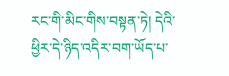རང་གི་མིང་གིས་བསྟན་ཏེ། དེའི་ཕྱིར་དེ་ཉིད་འདིར་བག་ཡོད་པ་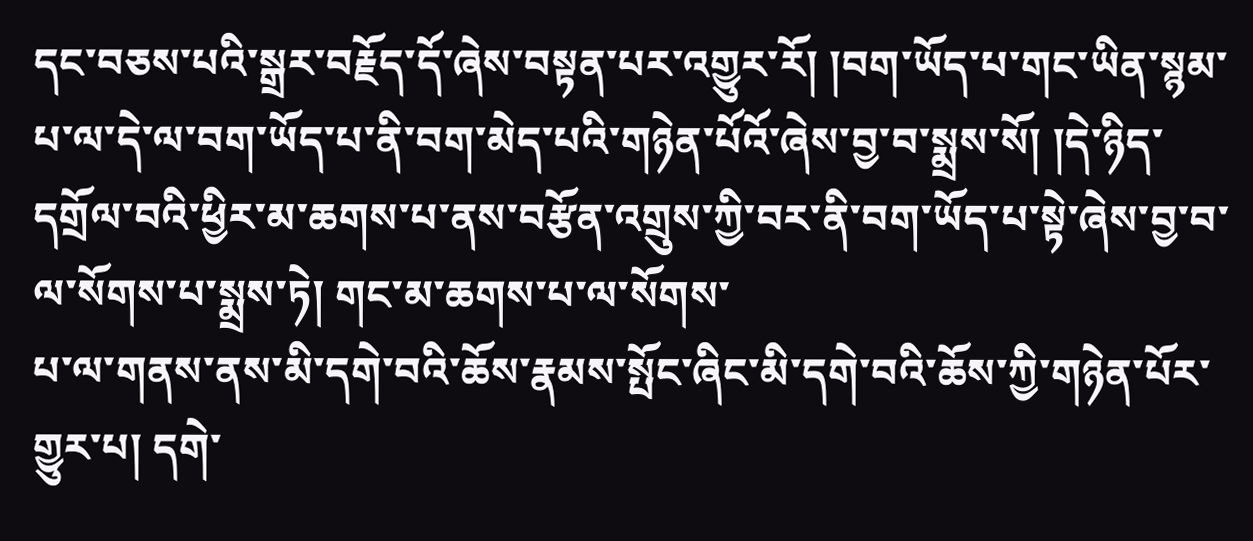དང་བཅས་པའི་སྒྲར་བརྗོད་དོ་ཞེས་བསྟན་པར་འགྱུར་རོ། །བག་ཡོད་པ་གང་ཡིན་སྙམ་པ་ལ་དེ་ལ་བག་ཡོད་པ་ནི་བག་མེད་པའི་གཉེན་པོའོ་ཞེས་བྱ་བ་སྨྲས་སོ། །དེ་ཉིད་དགྲོལ་བའི་ཕྱིར་མ་ཆགས་པ་ནས་བརྩོན་འགྲུས་ཀྱི་བར་ནི་བག་ཡོད་པ་སྟེ་ཞེས་བྱ་བ་ལ་སོགས་པ་སྨྲས་ཏེ། གང་མ་ཆགས་པ་ལ་སོགས་
པ་ལ་གནས་ནས་མི་དགེ་བའི་ཆོས་རྣམས་སྤོང་ཞིང་མི་དགེ་བའི་ཆོས་ཀྱི་གཉེན་པོར་གྱུར་པ། དགེ་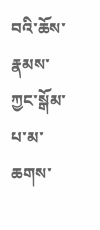བའི་ཆོས་རྣམས་ཀྱང་སྒོམ་པ་མ་ཆགས་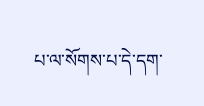པ་ལ་སོགས་པ་དེ་དག་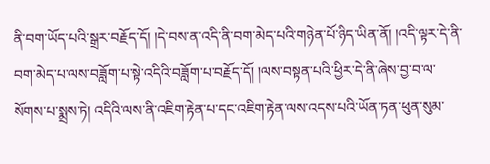ནི་བག་ཡོད་པའི་སྒྲར་བརྗོད་དོ། །དེ་བས་ན་འདི་ནི་བག་མེད་པའི་གཉེན་པོ་ཉིད་ཡིན་ནོ། །འདི་ལྟར་དེ་ནི་བག་མེད་པ་ལས་བཟློག་པ་སྟེ་འདིའི་བཟློག་པ་བརྗོད་དོ། །ལས་བསྟན་པའི་ཕྱིར་དེ་ནི་ཞེས་བྱ་བ་ལ་སོགས་པ་སྨྲས་ཏེ། འདིའི་ལས་ནི་འཇིག་རྟེན་པ་དང་འཇིག་རྟེན་ལས་འདས་པའི་ཡོན་ཏན་ཕུན་སུམ་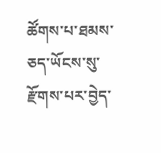ཚོགས་པ་ཐམས་ཅད་ཡོངས་སུ་རྫོགས་པར་བྱེད་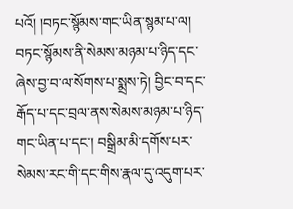པའོ། །བཏང་སྙོམས་གང་ཡིན་སྙམ་པ་ལ། བཏང་སྙོམས་ནི་སེམས་མཉམ་པ་ཉིད་དང་ཞེས་བྱ་བ་ལ་སོགས་པ་སྨྲས་ཏེ། བྱིང་བ་དང་རྒོད་པ་དང་བྲལ་ནས་སེམས་མཉམ་པ་ཉིད་གང་ཡིན་པ་དང་། བསྒྲིམ་མི་དགོས་པར་སེམས་རང་གི་དང་གིས་རྣལ་དུ་འདུག་པར་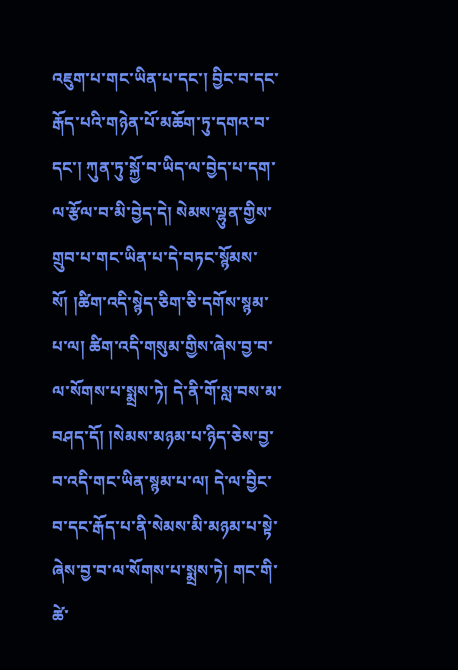འཇུག་པ་གང་ཡིན་པ་དང་། བྱིང་བ་དང་རྒོད་པའི་གཉེན་པོ་མཆོག་ཏུ་དགའ་བ་དང་། ཀུན་ཏུ་སྐྱོ་བ་ཡིད་ལ་བྱེད་པ་དག་ལ་རྩོལ་བ་མི་བྱེད་དེ། སེམས་ལྷུན་གྱིས་གྲུབ་པ་གང་ཡིན་པ་དེ་བཏང་སྙོམས་སོ། །ཚིག་འདི་སྙེད་ཅིག་ཅི་དགོས་སྙམ་པ་ལ། ཚིག་འདི་གསུམ་གྱིས་ཞེས་བྱ་བ་ལ་སོགས་པ་སྨྲས་ཏེ། དེ་ནི་གོ་སླ་བས་མ་བཤད་དོ། །སེམས་མཉམ་པ་ཉིད་ཅེས་བྱ་བ་འདི་གང་ཡིན་སྙམ་པ་ལ། དེ་ལ་བྱིང་བ་དང་རྒོད་པ་ནི་སེམས་མི་མཉམ་པ་སྟེ་ཞེས་བྱ་བ་ལ་སོགས་པ་སྨྲས་ཏེ། གང་གི་ཚེ་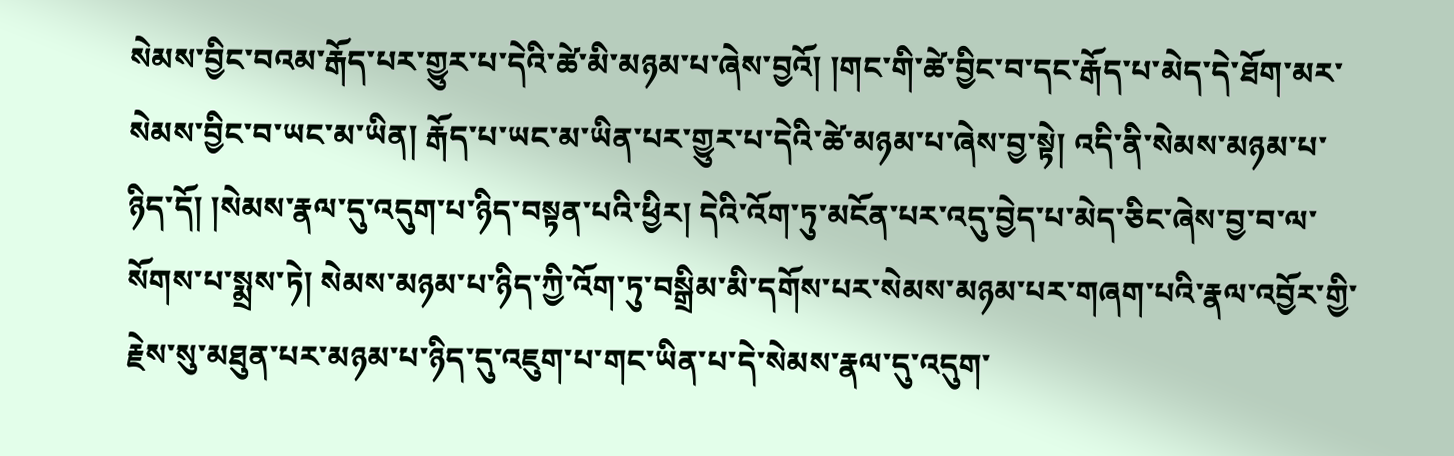སེམས་བྱིང་བའམ་རྒོད་པར་གྱུར་པ་དེའི་ཚེ་མི་མཉམ་པ་ཞེས་བྱའོ། །གང་གི་ཚེ་བྱིང་བ་དང་རྒོད་པ་མེད་དེ་ཐོག་མར་སེམས་བྱིང་བ་ཡང་མ་ཡིན། རྒོད་པ་ཡང་མ་ཡིན་པར་གྱུར་པ་དེའི་ཚེ་མཉམ་པ་ཞེས་བྱ་སྟེ། འདི་ནི་སེམས་མཉམ་པ་ཉིད་དོ། །སེམས་རྣལ་དུ་འདུག་པ་ཉིད་བསྟན་པའི་ཕྱིར། དེའི་འོག་ཏུ་མངོན་པར་འདུ་བྱེད་པ་མེད་ཅིང་ཞེས་བྱ་བ་ལ་སོགས་པ་སྨྲས་ཏེ། སེམས་མཉམ་པ་ཉིད་ཀྱི་འོག་ཏུ་བསྒྲིམ་མི་དགོས་པར་སེམས་མཉམ་པར་གཞག་པའི་རྣལ་འབྱོར་གྱི་རྗེས་སུ་མཐུན་པར་མཉམ་པ་ཉིད་དུ་འཇུག་པ་གང་ཡིན་པ་དེ་སེམས་རྣལ་དུ་འདུག་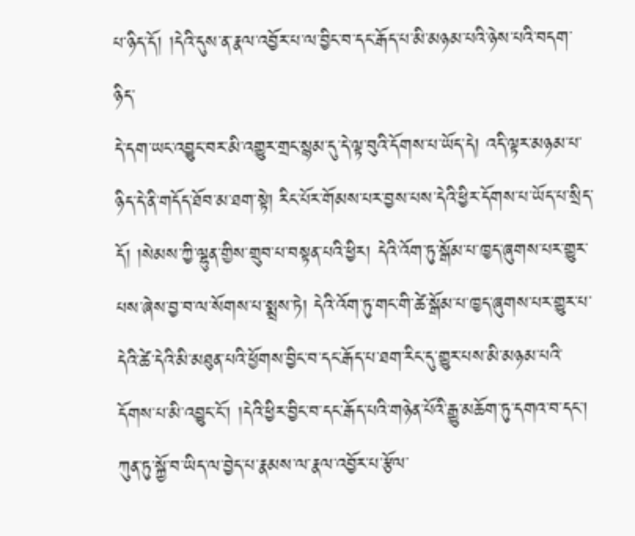པ་ཉིད་དོ། །དེའི་དུས་ན་རྣལ་འབྱོར་པ་ལ་བྱིང་བ་དང་རྒོད་པ་མི་མཉམ་པའི་ཉེས་པའི་བདག་ཉིད་
དེ་དག་ཡང་འབྱུང་བར་མི་འགྱུར་གྲང་སྙམ་དུ་དེ་ལྟ་བུའི་དོགས་པ་ཡོད་དེ། འདི་ལྟར་མཉམ་པ་ཉིད་དེ་ནི་གདོད་ཐོབ་མ་ཐག་སྟེ། རིང་པོར་གོམས་པར་བྱས་པས་དེའི་ཕྱིར་དོགས་པ་ཡོད་པ་སྲིད་དོ། །སེམས་ཀྱི་ལྷུན་གྱིས་གྲུབ་པ་བསྟན་པའི་ཕྱིར། དེའི་འོག་ཏུ་སྒོམ་པ་ཁྱད་ཞུགས་པར་གྱུར་པས་ཞེས་བྱ་བ་ལ་སོགས་པ་སྨྲས་ཏེ། དེའི་འོག་ཏུ་གང་གི་ཚེ་སྒོམ་པ་ཁྱད་ཞུགས་པར་གྱུར་པ་དེའི་ཚེ་དེའི་མི་མཐུན་པའི་ཕྱོགས་བྱིང་བ་དང་རྒོད་པ་ཐག་རིང་དུ་གྱུར་པས་མི་མཉམ་པའི་དོགས་པ་མི་འབྱུང་ངོ་། །དེའི་ཕྱིར་བྱིང་བ་དང་རྒོད་པའི་གཉེན་པོའི་རྒྱུ་མཆོག་ཏུ་དགའ་བ་དང་། ཀུན་ཏུ་སྐྱོ་བ་ཡིད་ལ་བྱེད་པ་རྣམས་ལ་རྣལ་འབྱོར་པ་རྩོལ་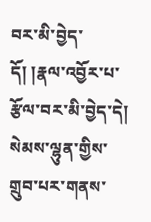བར་མི་བྱེད་དོ། །རྣལ་འབྱོར་པ་རྩོལ་བར་མི་བྱེད་དེ། སེམས་ལྷུན་གྱིས་གྲུབ་པར་གནས་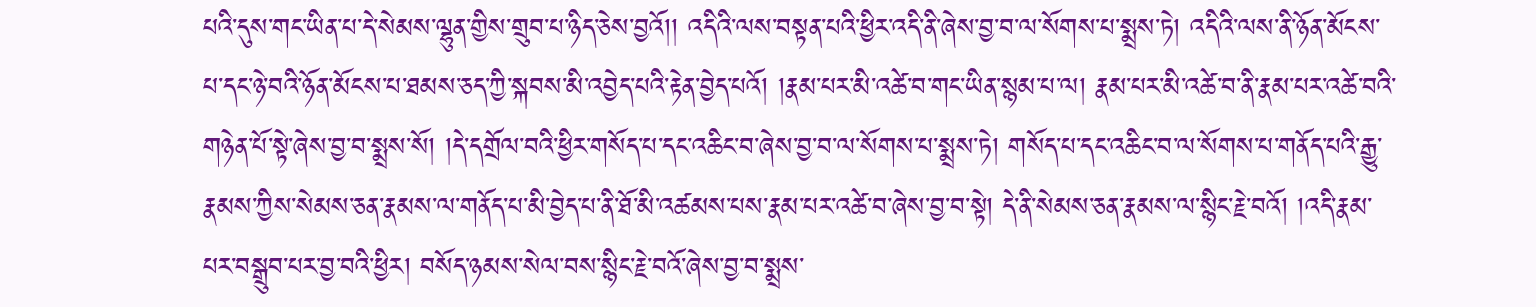པའི་དུས་གང་ཡིན་པ་དེ་སེམས་ལྷུན་གྱིས་གྲུབ་པ་ཉིད་ཅེས་བྱའོ།། འདིའི་ལས་བསྟན་པའི་ཕྱིར་འདི་ནི་ཞེས་བྱ་བ་ལ་སོགས་པ་སྨྲས་ཏེ། འདིའི་ལས་ནི་ཉོན་མོངས་པ་དང་ཉེ་བའི་ཉོན་མོངས་པ་ཐམས་ཅད་ཀྱི་སྐབས་མི་འབྱེད་པའི་རྟེན་བྱེད་པའོ། །རྣམ་པར་མི་འཚེ་བ་གང་ཡིན་སྙམ་པ་ལ། རྣམ་པར་མི་འཚེ་བ་ནི་རྣམ་པར་འཚེ་བའི་གཉེན་པོ་སྟེ་ཞེས་བྱ་བ་སྨྲས་སོ། །དེ་དགྲོལ་བའི་ཕྱིར་གསོད་པ་དང་འཆིང་བ་ཞེས་བྱ་བ་ལ་སོགས་པ་སྨྲས་ཏེ། གསོད་པ་དང་འཆིང་བ་ལ་སོགས་པ་གནོད་པའི་རྒྱུ་རྣམས་ཀྱིས་སེམས་ཅན་རྣམས་ལ་གནོད་པ་མི་བྱེད་པ་ནི་ཐོ་མི་འཚམས་པས་རྣམ་པར་འཚེ་བ་ཞེས་བྱ་བ་སྟེ། དེ་ནི་སེམས་ཅན་རྣམས་ལ་སྙིང་རྗེ་བའོ། །འདི་རྣམ་པར་བསྒྲུབ་པར་བྱ་བའི་ཕྱིར། བསོད་ཉམས་སེལ་བས་སྙིང་རྗེ་བའོ་ཞེས་བྱ་བ་སྨྲས་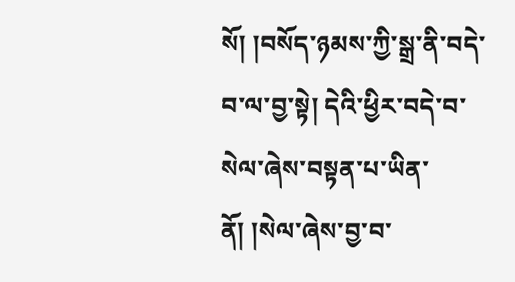སོ། །བསོད་ཉམས་ཀྱི་སྒྲ་ནི་བདེ་བ་ལ་བྱ་སྟེ། དེའི་ཕྱིར་བདེ་བ་སེལ་ཞེས་བསྟན་པ་ཡིན་ནོ། །སེལ་ཞེས་བྱ་བ་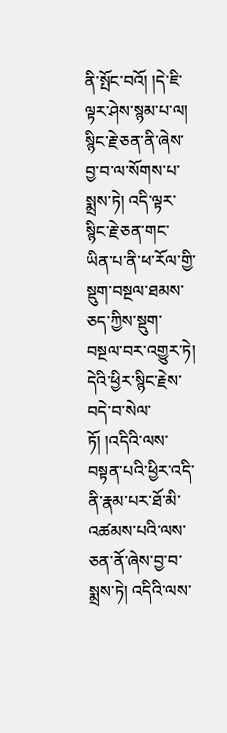ནི་སྤོང་བའོ། །དེ་ཇི་ལྟར་ཤེས་སྙམ་པ་ལ། སྙིང་རྗེ་ཅན་ནི་ཞེས་བྱ་བ་ལ་སོགས་པ་སྨྲས་ཏེ། འདི་ལྟར་སྙིང་རྗེ་ཅན་གང་ཡིན་པ་ནི་ཕ་རོལ་གྱི་སྡུག་བསྔལ་ཐམས་ཅད་ཀྱིས་སྡུག་བསྔལ་བར་འགྱུར་ཏེ། དེའི་ཕྱིར་སྙིང་རྗེས་བདེ་བ་སེལ་ཏོ། །འདིའི་ལས་བསྟན་པའི་ཕྱིར་འདི་ནི་རྣམ་པར་ཐོ་མི་
འཚམས་པའི་ལས་ཅན་ནོ་ཞེས་བྱ་བ་སྨྲས་ཏེ། འདིའི་ལས་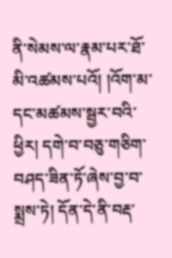ནི་སེམས་ལ་རྣམ་པར་ཐོ་མི་འཚམས་པའོ། །འོག་མ་དང་མཚམས་སྦྱར་བའི་ཕྱིར། དགེ་བ་བཅུ་གཅིག་བཤད་ཟིན་ཏོ་ཞེས་བྱ་བ་སྨྲས་ཏེ། དོན་དེ་ནི་བརྡ་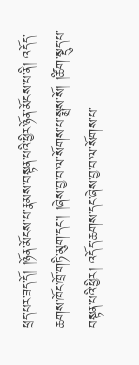ཕྲད་པར་ཟད་དོ། །ཉོན་མོངས་པ་རྣམས་བསྟན་པའི་ཕྱིར་ཉོན་མོངས་པ་ནི། འདོད་ཆགས་ཁོང་ཁྲོ་གཏི་མུག་དང་། །ཞེས་བྱ་བ་ལ་སོགས་པ་སྨྲས་སོ། །ཚིག་སྡུད་པ་བསྟན་པའི་ཕྱིར། འདོད་ཆགས་དང་ཞེས་བྱ་བ་ལ་སོགས་པ་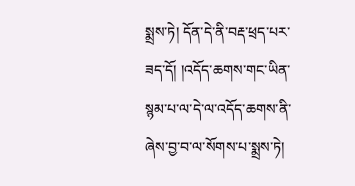སྨྲས་ཏེ། དོན་དེ་ནི་བརྡ་ཕྲད་པར་ཟད་དོ། །འདོད་ཆགས་གང་ཡིན་སྙམ་པ་ལ་དེ་ལ་འདོད་ཆགས་ནི་ཞེས་བྱ་བ་ལ་སོགས་པ་སྨྲས་ཏེ།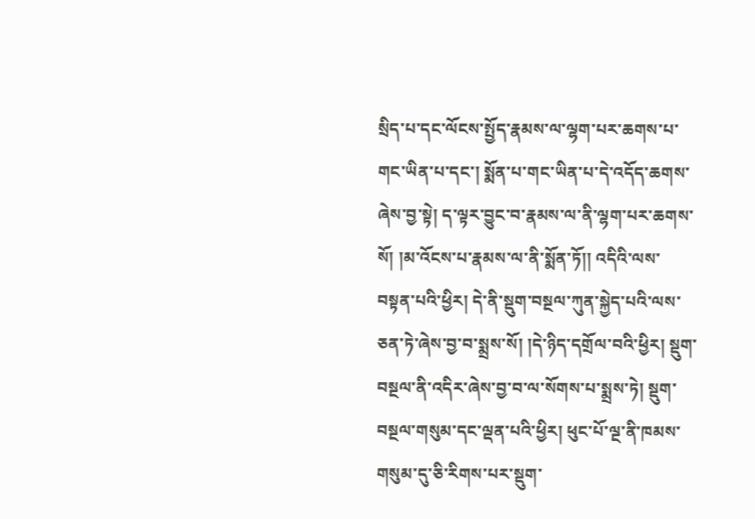སྲིད་པ་དང་ལོངས་སྤྱོད་རྣམས་ལ་ལྷག་པར་ཆགས་པ་གང་ཡིན་པ་དང་། སྨོན་པ་གང་ཡིན་པ་དེ་འདོད་ཆགས་ཞེས་བྱ་སྟེ། ད་ལྟར་བྱུང་བ་རྣམས་ལ་ནི་ལྷག་པར་ཆགས་སོ། །མ་འོངས་པ་རྣམས་ལ་ནི་སྨོན་ཏོ།། འདིའི་ལས་བསྟན་པའི་ཕྱིར། དེ་ནི་སྡུག་བསྔལ་ཀུན་སྐྱེད་པའི་ལས་ཅན་ཏེ་ཞེས་བྱ་བ་སྨྲས་སོ། །དེ་ཉིད་དགྲོལ་བའི་ཕྱིར། སྡུག་བསྔལ་ནི་འདིར་ཞེས་བྱ་བ་ལ་སོགས་པ་སྨྲས་ཏེ། སྡུག་བསྔལ་གསུམ་དང་ལྡན་པའི་ཕྱིར། ཕུང་པོ་ལྔ་ནི་ཁམས་གསུམ་དུ་ཅི་རིགས་པར་སྡུག་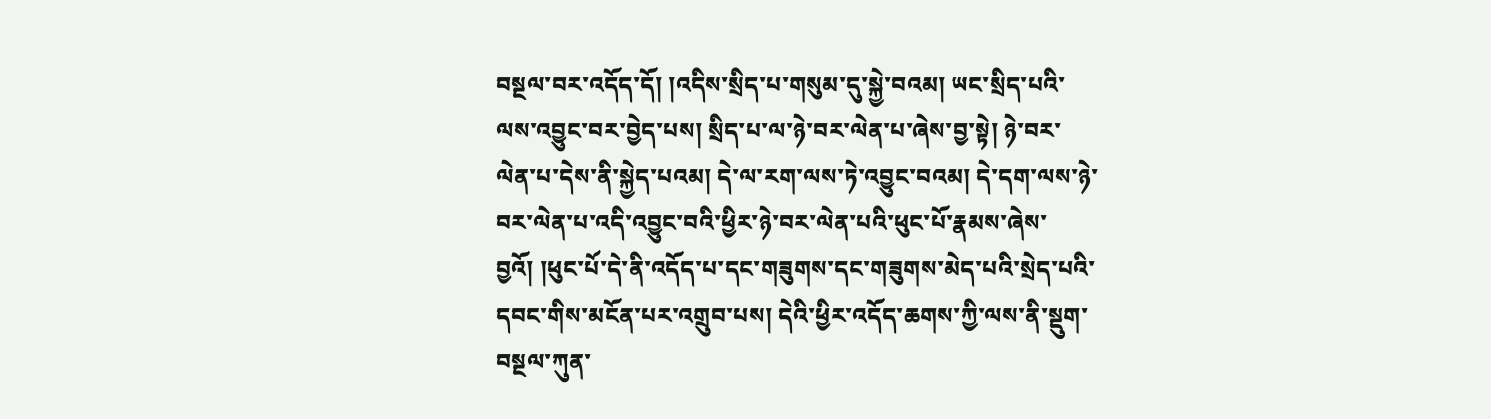བསྔལ་བར་འདོད་དོ། །འདིས་སྲིད་པ་གསུམ་དུ་སྐྱེ་བའམ། ཡང་སྲིད་པའི་ལས་འབྱུང་བར་བྱེད་པས། སྲིད་པ་ལ་ཉེ་བར་ལེན་པ་ཞེས་བྱ་སྟེ། ཉེ་བར་ལེན་པ་དེས་ནི་སྐྱེད་པའམ། དེ་ལ་རག་ལས་ཏེ་འབྱུང་བའམ། དེ་དག་ལས་ཉེ་བར་ལེན་པ་འདི་འབྱུང་བའི་ཕྱིར་ཉེ་བར་ལེན་པའི་ཕུང་པོ་རྣམས་ཞེས་བྱའོ། །ཕུང་པོ་དེ་ནི་འདོད་པ་དང་གཟུགས་དང་གཟུགས་མེད་པའི་སྲེད་པའི་དབང་གིས་མངོན་པར་འགྲུབ་པས། དེའི་ཕྱིར་འདོད་ཆགས་ཀྱི་ལས་ནི་སྡུག་བསྔལ་ཀུན་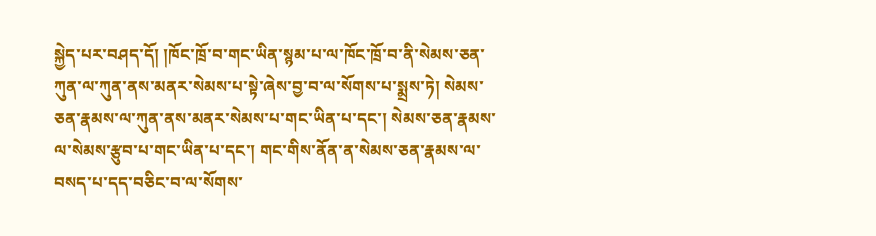སྐྱེད་པར་བཤད་དོ། །ཁོང་ཁྲོ་བ་གང་ཡིན་སྙམ་པ་ལ་ཁོང་ཁྲོ་བ་ནི་སེམས་ཅན་ཀུན་ལ་ཀུན་ནས་མནར་སེམས་པ་སྟེ་ཞེས་བྱ་བ་ལ་སོགས་པ་སྨྲས་ཏེ། སེམས་ཅན་རྣམས་ལ་ཀུན་ནས་མནར་སེམས་པ་གང་ཡིན་པ་དང་། སེམས་ཅན་རྣམས་ལ་སེམས་རྩུབ་པ་གང་ཡིན་པ་དང་། གང་གིས་ནོན་ན་སེམས་ཅན་རྣམས་ལ་བསད་པ་དད་བཅིང་བ་ལ་སོགས་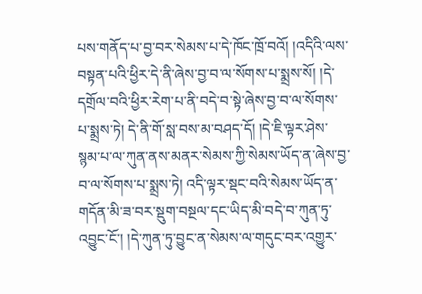པས་གནོད་པ་བྱ་བར་སེམས་པ་དེ་ཁོང་ཁྲོ་བའོ། །འདིའི་ལས་བསྟན་པའི་ཕྱིར་དེ་ནི་ཞེས་བྱ་བ་ལ་སོགས་པ་སྨྲས་སོ། །དེ་དགྲོལ་བའི་ཕྱིར་རེག་པ་ནི་བདེ་བ་སྟེ་ཞེས་བྱ་བ་ལ་སོགས་པ་སྨྲས་ཏེ། དེ་ནི་གོ་སླ་བས་མ་བཤད་དོ། །དེ་ཇི་ལྟར་ཤེས་སྙམ་པ་ལ་ཀུན་ནས་མནར་སེམས་ཀྱི་སེམས་ཡོད་ན་ཞེས་བྱ་བ་ལ་སོགས་པ་སྨྲས་ཏེ། འདི་ལྟར་སྡང་བའི་སེམས་ཡོད་ན་གདོན་མི་ཟ་བར་སྡུག་བསྔལ་དང་ཡིད་མི་བདེ་བ་ཀུན་ཏུ་འབྱུང་ངོ་། །དེ་ཀུན་ཏུ་བྱུང་ན་སེམས་ལ་གདུང་བར་འགྱུར་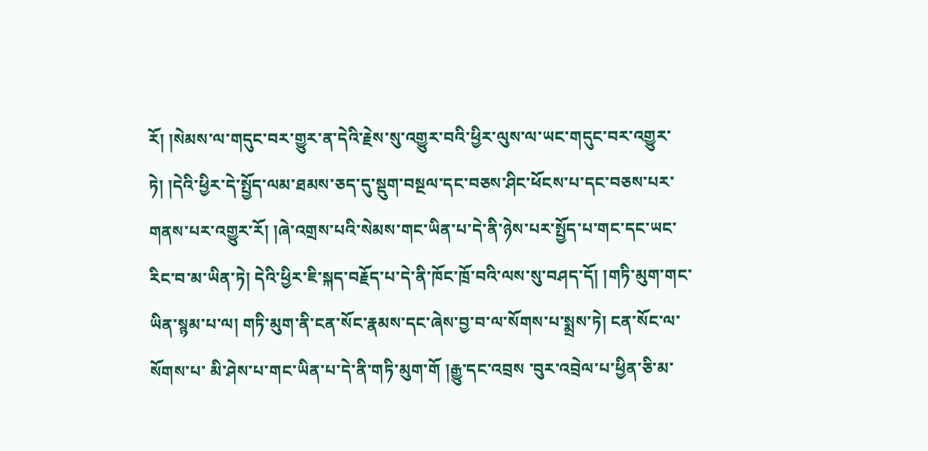རོ། །སེམས་ལ་གདུང་བར་གྱུར་ན་དེའི་རྗེས་སུ་འགྱུར་བའི་ཕྱིར་ལུས་ལ་ཡང་གདུང་བར་འགྱུར་ཏེ། །དེའི་ཕྱིར་དེ་སྤྱོད་ལམ་ཐམས་ཅད་དུ་སྡུག་བསྔལ་དང་བཅས་ཤིང་ཕོངས་པ་དང་བཅས་པར་གནས་པར་འགྱུར་རོ། །ཞེ་འགྲས་པའི་སེམས་གང་ཡིན་པ་དེ་ནི་ཉེས་པར་སྤྱོད་པ་གང་དང་ཡང་རིང་བ་མ་ཡིན་ཏེ། དེའི་ཕྱིར་ཇི་སྐད་བརྗོད་པ་དེ་ནི་ཁོང་ཁྲོ་བའི་ལས་སུ་བཤད་དོ། །གཏི་མུག་གང་ཡིན་སྙམ་པ་ལ། གཏི་མུག་ནི་ངན་སོང་རྣམས་དང་ཞེས་བྱ་བ་ལ་སོགས་པ་སྨྲས་ཏེ། ངན་སོང་ལ་སོགས་པ་ མི་ཤེས་པ་གང་ཡིན་པ་དེ་ནི་གཏི་མུག་གོ །རྒྱུ་དང་འབྲས ་བུར་འབྲེལ་པ་ཕྱིན་ཅི་མ་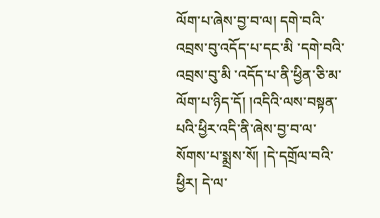ལོག་པ་ཞེས་བྱ་བ་ལ། དགེ་བའི་ འབྲས་བུ་འདོད་པ་དང་མི ་དགེ་བའི་ འབྲས་བུ་མི ་འདོད་པ་ནི་ཕྱིན་ཅི་མ་ལོག་པ་ཉིད་དོ། །འདིའི་ལས་བསྟན་པའི་ཕྱིར་འདི་ནི་ཞེས་བྱ་བ་ལ་སོགས་པ་སྨྲས་སོ། །དེ་དགྲོལ་བའི་ཕྱིར། དེ་ལ་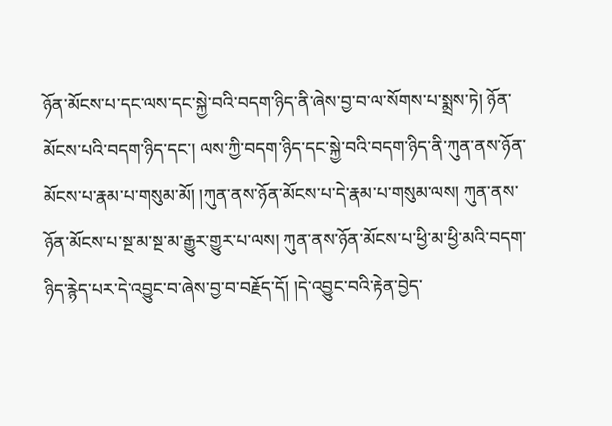ཉོན་མོངས་པ་དང་ལས་དང་སྐྱེ་བའི་བདག་ཉིད་ནི་ཞེས་བྱ་བ་ལ་སོགས་པ་སྨྲས་ཏེ། ཉོན་མོངས་པའི་བདག་ཉིད་དང་། ལས་ཀྱི་བདག་ཉིད་དང་སྐྱེ་བའི་བདག་ཉིད་ནི་ཀུན་ནས་ཉོན་མོངས་པ་རྣམ་པ་གསུམ་མོ། །ཀུན་ནས་ཉོན་མོངས་པ་དེ་རྣམ་པ་གསུམ་ལས། ཀུན་ནས་ཉོན་མོངས་པ་སྔ་མ་སྔ་མ་རྒྱུར་གྱུར་པ་ལས། ཀུན་ནས་ཉོན་མོངས་པ་ཕྱི་མ་ཕྱི་མའི་བདག་ཉིད་རྙེད་པར་དེ་འབྱུང་བ་ཞེས་བྱ་བ་བརྗོད་དོ། །དེ་འབྱུང་བའི་རྟེན་བྱེད་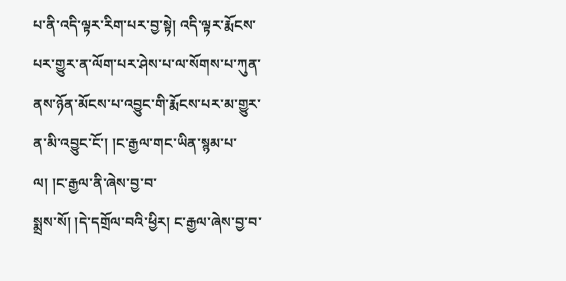པ་ནི་འདི་ལྟར་རིག་པར་བྱ་སྟེ། འདི་ལྟར་རྨོངས་པར་གྱུར་ན་ལོག་པར་ཤེས་པ་ལ་སོགས་པ་ཀུན་ནས་ཉོན་མོངས་པ་འབྱུང་གི་རྨོངས་པར་མ་གྱུར་ན་མི་འབྱུང་ངོ་། །ང་རྒྱལ་གང་ཡིན་སྙམ་པ་ལ། །ང་རྒྱལ་ནི་ཞེས་བྱ་བ་
སྨྲས་སོ། །དེ་དགྲོལ་བའི་ཕྱིར། ང་རྒྱལ་ཞེས་བྱ་བ་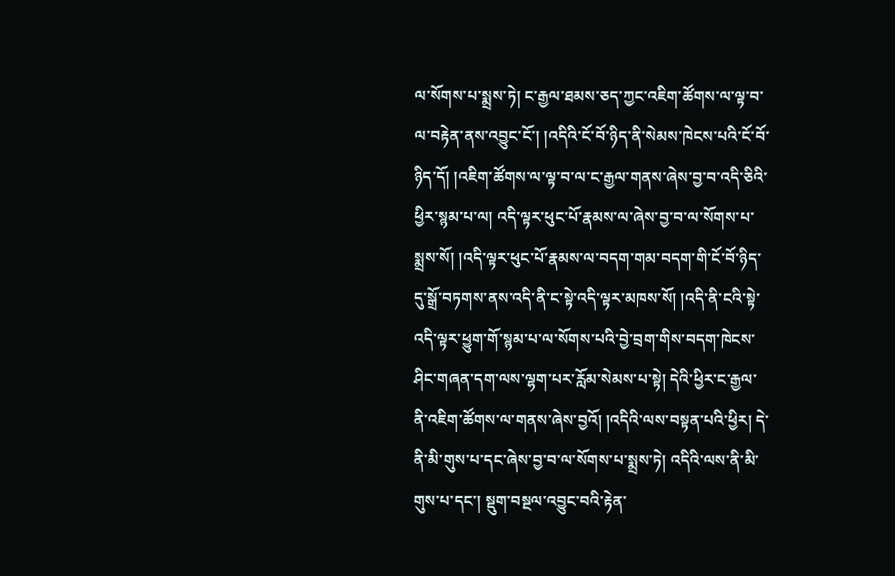ལ་སོགས་པ་སྨྲས་ཏེ། ང་རྒྱལ་ཐམས་ཅད་ཀྱང་འཇིག་ཚོགས་ལ་ལྟ་བ་ལ་བརྟེན་ནས་འབྱུང་ངོ་། །འདིའི་ངོ་བོ་ཉིད་ནི་སེམས་ཁེངས་པའི་ངོ་བོ་ཉིད་དོ། །འཇིག་ཚོགས་ལ་ལྟ་བ་ལ་ང་རྒྱལ་གནས་ཞེས་བྱ་བ་འདི་ཅིའི་ཕྱིར་སྙམ་པ་ལ། འདི་ལྟར་ཕུང་པོ་རྣམས་ལ་ཞེས་བྱ་བ་ལ་སོགས་པ་སྨྲས་སོ། །འདི་ལྟར་ཕུང་པོ་རྣམས་ལ་བདག་གམ་བདག་གི་ངོ་བོ་ཉིད་དུ་སྒྲོ་བཏགས་ནས་འདི་ནི་ང་སྟེ་འདི་ལྟར་མཁས་སོ། །འདི་ནི་ངའི་སྟེ་འདི་ལྟར་ཕྱུག་གོ་སྙམ་པ་ལ་སོགས་པའི་བྱེ་བྲག་གིས་བདག་ཁེངས་ཤིང་གཞན་དག་ལས་ལྷག་པར་རློམ་སེམས་པ་སྟེ། དེའི་ཕྱིར་ང་རྒྱལ་ནི་འཇིག་ཚོགས་ལ་གནས་ཞེས་བྱའོ། །འདིའི་ལས་བསྟན་པའི་ཕྱིར། དེ་ནི་མི་གུས་པ་དང་ཞེས་བྱ་བ་ལ་སོགས་པ་སྨྲས་ཏེ། འདིའི་ལས་ནི་མི་གུས་པ་དང་། སྡུག་བསྔལ་འབྱུང་བའི་རྟེན་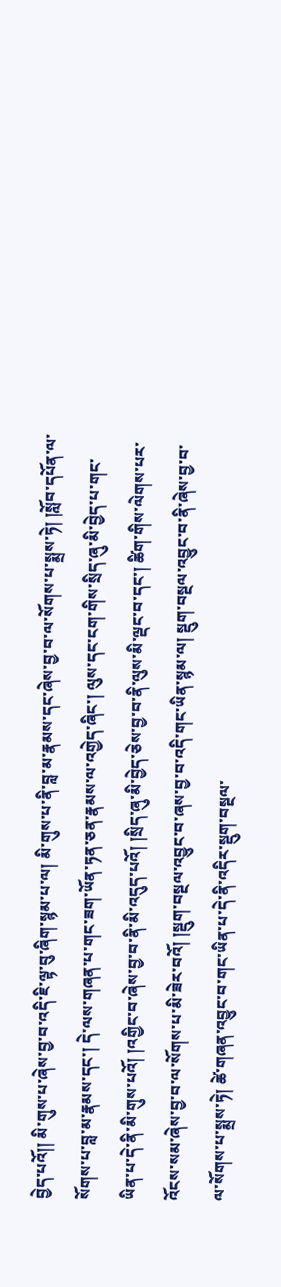བྱེད་པའོ།། མི་གུས་པ་ཞེས་བྱ་བ་འདི་ཇི་ལྟ་བུ་ཞིག་སྙམ་པ་ལ། མི་གུས་པ་ནི་བླ་མ་རྣམས་དང་ཞེས་བྱ་བ་ལ་སོགས་པ་སྨྲས་ཏེ། །སློབ་དཔོན་ལ་སོགས་པ་བླ་མ་རྣམས་དང་། དེ་ལས་གཞན་པ་གང་ཟག་ཡོན་ཏན་ཅན་རྣམས་ལ་འགྱེད་ཞིང་། ལུས་དང་ངག་གིས་སྲིད་ཞུ་མི་བྱེད་པ་གང་ཡིན་པ་དེ་ནི་མི་གུས་པའོ། །འགྱིང་བ་ཞེས་བྱ་བ་ནི་མི་འདུད་པའོ། །སྲིད་ཞུ་མི་བྱེད་ཅེས་བྱ་བ་ནི་ལུས་མི་ལྡང་བ་དང་། ཚིག་གིས་ལེགས་པར་འོངས་སམ་ཞེས་བྱ་བ་ལ་སོགས་པ་མི་ཟེར་བའོ། །སྡུག་བསྔལ་འབྱུང་བ་ཞས་བྱ་བ་འདི་གང་ཡིན་སྙམ་ལ། སྡུག་བསྔལ་འབྱུང་བ་ནི་ཞེས་བྱ་བ་ལ་སོགས་པ་སྨྲས་ཏེ། ཚེ་གཞན་འབྱུང་བ་གང་ཡིན་པ་དེ་ནི་འདིར་སྡུག་བསྔལ་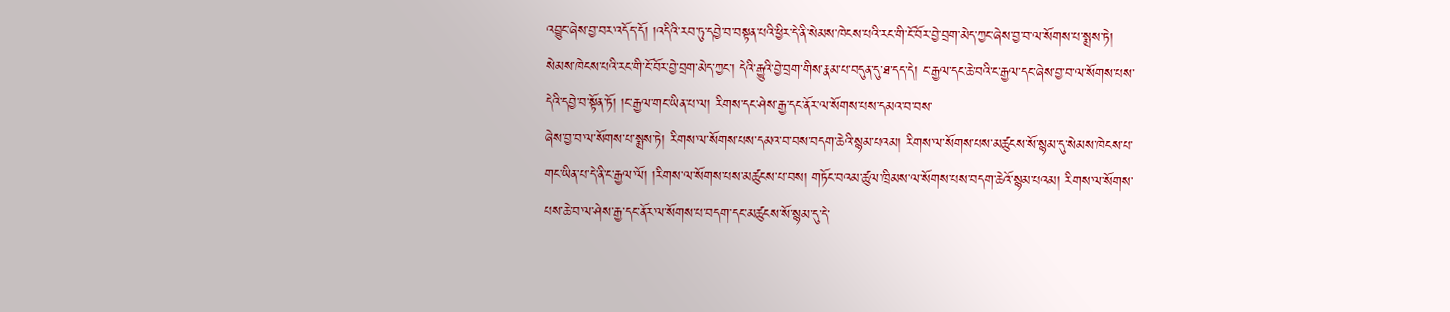འབྱུང་ཞེས་བྱ་བར་འདོད་དོ། །འདིའི་རབ་ཏུ་དབྱེ་བ་བསྟན་པའི་ཕྱིར་དེ་ནི་སེམས་ཁེངས་པའི་རང་གི་ངོ་བོར་བྱེ་བྲག་མེད་ཀྱང་ཞེས་བྱ་བ་ལ་སོགས་པ་སྨྲས་ཏེ། སེམས་ཁེངས་པའི་རང་གི་ངོ་བོར་བྱེ་བྲག་མེད་ཀྱང་། དེའི་རྒྱུའི་བྱེ་བྲག་གིས་རྣམ་པ་བདུན་དུ་ཐ་དད་དེ། ང་རྒྱལ་དང་ཆེ་བའི་ང་རྒྱལ་དང་ཞེས་བྱ་བ་ལ་སོགས་པས་དེའི་དབྱེ་བ་སྟོན་ཏོ། །ང་རྒྱལ་གང་ཡིན་པ་ལ། རིགས་དང་ཤེས་རྒྱ་དང་ནོར་ལ་སོགས་པས་དམའ་བ་བས་
ཞེས་བྱ་བ་ལ་སོགས་པ་སྨྲས་ཏེ། རིགས་ལ་སོགས་པས་དམའ་བ་བས་བདག་ཆེའི་སྙམ་པའམ། རིགས་ལ་སོགས་པས་མཚུངས་སོ་སྙམ་དུ་སེམས་ཁེངས་པ་གང་ཡིན་པ་དེ་ནི་ང་རྒྱལ་ལོ། །རིགས་ལ་སོགས་པས་མཚུངས་པ་བས། གཏོང་བའམ་ཚུལ་ཁྲིམས་ལ་སོགས་པས་བདག་ཆེའོ་སྙམ་པའམ། རིགས་ལ་སོགས་པས་ཆེ་བ་ལ་ཤེས་རྒྱ་དང་ནོར་ལ་སོགས་པ་བདག་དང་མཚུངས་སོ་སྙམ་དུ་དེ་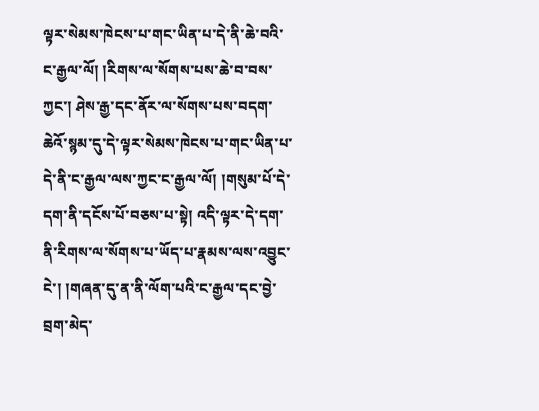ལྟར་སེམས་ཁེངས་པ་གང་ཡིན་པ་དེ་ནི་ཆེ་བའི་ང་རྒྱལ་ལོ། །རིགས་ལ་སོགས་པས་ཆེ་བ་བས་ཀྱང་། ཤེས་རྒྱ་དང་ནོར་ལ་སོགས་པས་བདག་ཆེའོ་སྙམ་དུ་དེ་ལྟར་སེམས་ཁེངས་པ་གང་ཡིན་པ་དེ་ནི་ང་རྒྱལ་ལས་ཀྱང་ང་རྒྱལ་ལོ། །གསུམ་པོ་དེ་དག་ནི་དངོས་པོ་བཅས་པ་སྟེ། འདི་ལྟར་དེ་དག་ནི་རིགས་ལ་སོགས་པ་ཡོད་པ་རྣམས་ལས་འབྱུང་ངེ་། །གཞན་དུ་ན་ནི་ལོག་པའི་ང་རྒྱལ་དང་བྱེ་བྲག་མེད་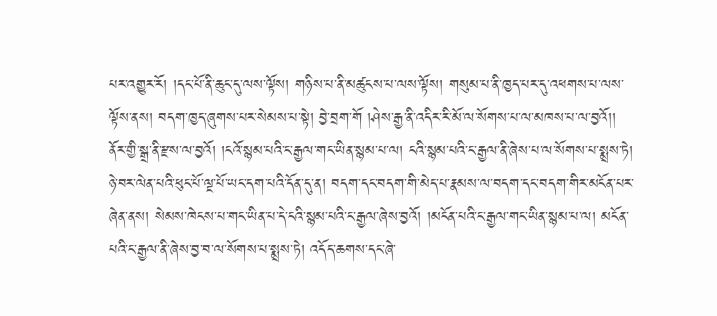པར་འགྱུར་རོ། །དང་པོ་ནི་ཆུང་དུ་ལས་ལྟོས། གཉིས་པ་ནི་མཚུངས་པ་ལས་ལྟོས། གསུམ་པ་ནི་ཁྱད་པར་དུ་འཕགས་པ་ལས་ལྟོས་ནས། བདག་ཁྱད་ཞུགས་པར་སེམས་པ་སྟེ། བྱེ་བྲག་གོ །ཤེས་རྒྱ་ནི་འདིར་རི་མོ་ལ་སོགས་པ་ལ་མཁས་པ་ལ་བྱའོ།། ནོར་གྱི་སྒྲ་ནི་རྫས་ལ་བྱའོ། །ངའོ་སྙམ་པའི་ང་རྒྱལ་གང་ཡིན་སྙམ་པ་ལ། ངའི་སྙམ་པའི་ང་རྒྱལ་ནི་ཞེས་པ་ལ་སོགས་པ་སྨྲས་ཏེ། ཉེ་བར་ལེན་པའི་ཕུང་པོ་ལྔ་པོ་ཡང་དག་པའི་དོན་དུ་ན། བདག་དང་བདག་གི་མེད་པ་རྣམས་ལ་བདག་དང་བདག་གིར་མངོན་པར་ཞེན་ནས། སེམས་ཁེངས་པ་གང་ཡིན་པ་དེ་ངའི་སྙམ་པའི་ང་རྒྱལ་ཞེས་བྱའོ། །མངོན་པའི་ང་རྒྱལ་གང་ཡིན་སྙམ་པ་ལ། མངོན་པའི་ང་རྒྱལ་ནི་ཞེས་བྱ་བ་ལ་སོགས་པ་སྨྲས་ཏེ། འདོད་ཆགས་དང་ཞེ་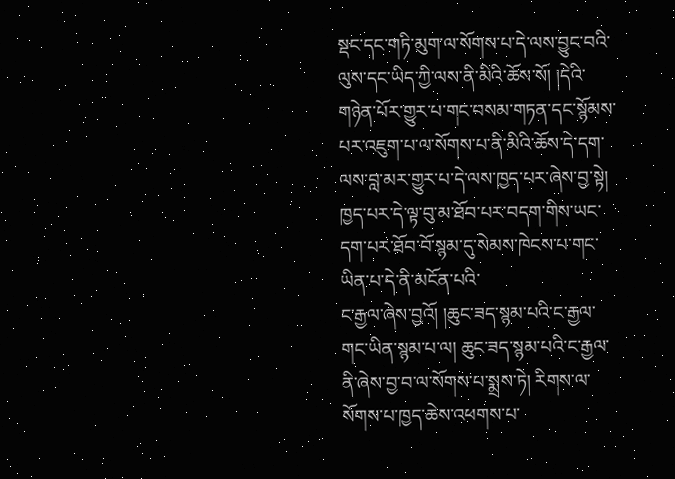སྡང་དང་གཏི་མུག་ལ་སོགས་པ་དེ་ལས་བྱུང་བའི་ལུས་དང་ཡིད་ཀྱི་ལས་ནི་མིའི་ཆོས་སོ། །དེའི་གཉེན་པོར་གྱུར་པ་གང་བསམ་གཏན་དང་སྙོམས་པར་འཇུག་པ་ལ་སོགས་པ་ནི་མིའི་ཆོས་དེ་དག་ལས་བླ་མར་གྱུར་པ་དེ་ལས་ཁྱད་པར་ཞེས་བྱ་སྟེ། ཁྱད་པར་དེ་ལྟ་བུ་མ་ཐོབ་པར་བདག་གིས་ཡང་དག་པར་ཐོབ་བོ་སྙམ་དུ་སེམས་ཁེངས་པ་གང་ཡིན་པ་དེ་ནི་མངོན་པའི་
ང་རྒྱལ་ཞེས་བྱའོ། །ཆུང་ཟད་སྙམ་པའི་ང་རྒྱལ་གང་ཡིན་སྙམ་པ་ལ། ཆུང་ཟད་སྙམ་པའི་ང་རྒྱལ་ནི་ཞེས་བྱ་བ་ལ་སོགས་པ་སྨྲས་ཏེ། རིགས་ལ་སོགས་པ་ཁྱད་ཆེས་འཕགས་པ་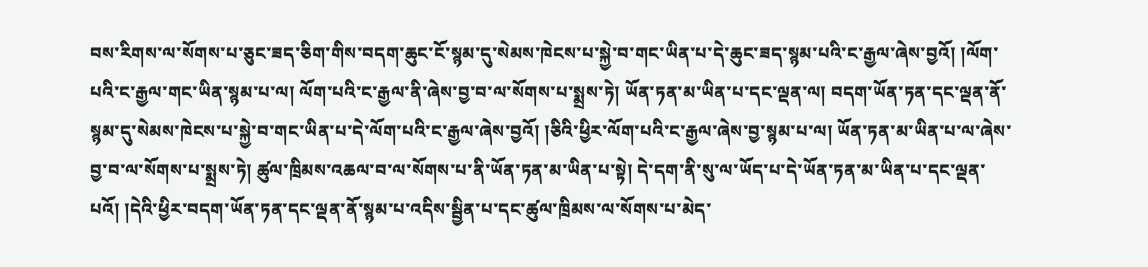བས་རིགས་ལ་སོགས་པ་ཅུང་ཟད་ཅིག་གིས་བདག་ཆུང་ངོ་སྙམ་དུ་སེམས་ཁེངས་པ་སྐྱེ་བ་གང་ཡིན་པ་དེ་ཆུང་ཟད་སྙམ་པའི་ང་རྒྱལ་ཞེས་བྱའོ། །ལོག་པའི་ང་རྒྱལ་གང་ཡིན་སྙམ་པ་ལ། ལོག་པའི་ང་རྒྱལ་ནི་ཞེས་བྱ་བ་ལ་སོགས་པ་སྨྲས་ཏེ། ཡོན་ཏན་མ་ཡིན་པ་དང་ལྡན་ལ། བདག་ཡོན་ཏན་དང་ལྡན་ནོ་སྙམ་དུ་སེམས་ཁེངས་པ་སྐྱེ་བ་གང་ཡིན་པ་དེ་ལོག་པའི་ང་རྒྱལ་ཞེས་བྱའོ། །ཅིའི་ཕྱིར་ལོག་པའི་ང་རྒྱལ་ཞེས་བྱ་སྙམ་པ་ལ། ཡོན་ཏན་མ་ཡིན་པ་ལ་ཞེས་བྱ་བ་ལ་སོགས་པ་སྨྲས་ཏེ། ཚུལ་ཁྲིམས་འཆལ་བ་ལ་སོགས་པ་ནི་ཡོན་ཏན་མ་ཡིན་པ་སྟེ། དེ་དག་ནི་སུ་ལ་ཡོད་པ་དེ་ཡོན་ཏན་མ་ཡིན་པ་དང་ལྡན་པའོ། །དེའི་ཕྱིར་བདག་ཡོན་ཏན་དང་ལྡན་ནོ་སྙམ་པ་འདིས་སྦྱིན་པ་དང་ཚུལ་ཁྲིམས་ལ་སོགས་པ་མེད་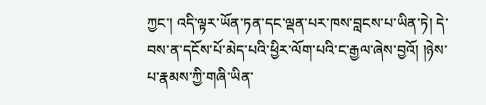ཀྱང་། འདི་ལྟར་ཡོན་ཏན་དང་ལྡན་པར་ཁས་བླངས་པ་ཡིན་ཏེ། དེ་བས་ན་དངོས་པོ་མེད་པའི་ཕྱིར་ལོག་པའི་ང་རྒྱལ་ཞེས་བྱའོ། །ཉེས་པ་རྣམས་ཀྱི་གཞི་ཡིན་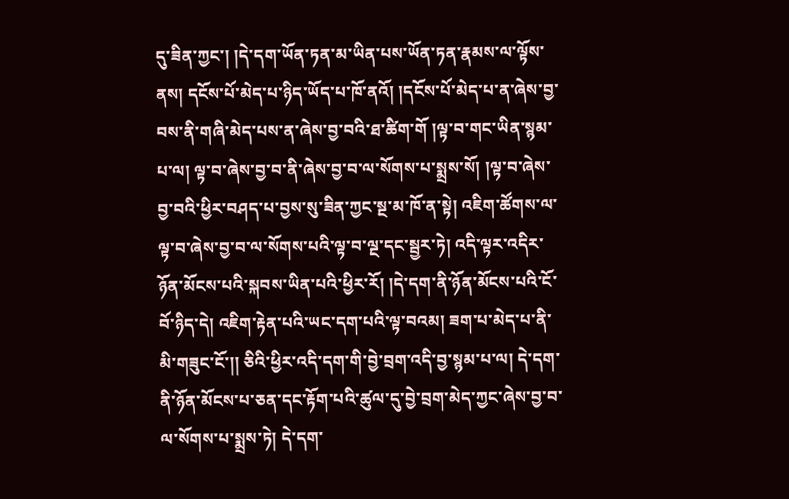དུ་ཟིན་ཀྱང་། །དེ་དག་ཡོན་ཏན་མ་ཡིན་པས་ཡོན་ཏན་རྣམས་ལ་ལྟོས་ནས། དངོས་པོ་མེད་པ་ཉིད་ཡོད་པ་ཁོ་ནའོ། །དངོས་པོ་མེད་པ་ན་ཞེས་བྱ་བས་ནི་གཞི་མེད་པས་ན་ཞེས་བྱ་བའི་ཐ་ཚིག་གོ །ལྟ་བ་གང་ཡིན་སྙམ་པ་ལ། ལྟ་བ་ཞེས་བྱ་བ་ནི་ཞེས་བྱ་བ་ལ་སོགས་པ་སྨྲས་སོ། །ལྟ་བ་ཞེས་བྱ་བའི་ཕྱིར་བཤད་པ་བྱས་སུ་ཟིན་ཀྱང་སྔ་མ་ཁོ་ན་སྟེ། འཇིག་ཚོགས་ལ་ལྟ་བ་ཞེས་བྱ་བ་ལ་སོགས་པའི་ལྟ་བ་ལྔ་དང་སྦྱར་ཏེ། འདི་ལྟར་འདིར་ཉོན་མོངས་པའི་སྐབས་ཡིན་པའི་ཕྱིར་རོ། །དེ་དག་ནི་ཉོན་མོངས་པའི་ངོ་བོ་ཉིད་དེ། འཇིག་རྟེན་པའི་ཡང་དག་པའི་ལྟ་བའམ། ཟག་པ་མེད་པ་ནི་མི་གཟུང་ངོ་།། ཅིའི་ཕྱིར་འདི་དག་གི་བྱེ་བྲག་འདི་བྱ་སྙམ་པ་ལ། དེ་དག་ནི་ཉོན་མོངས་པ་ཅན་དང་རྟོག་པའི་ཚུལ་དུ་བྱེ་བྲག་མེད་ཀྱང་ཞེས་བྱ་བ་ལ་སོགས་པ་སྨྲས་ཏེ། དེ་དག་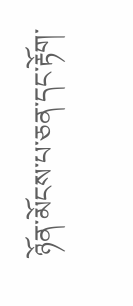ཉོན་མོངས་པ་ཅན་དང་རྟོག་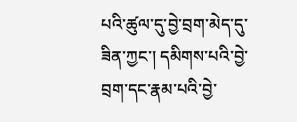པའི་ཚུལ་དུ་བྱེ་བྲག་མེད་དུ་ཟིན་ཀྱང་། དམིགས་པའི་བྱེ་བྲག་དང་རྣམ་པའི་བྱེ་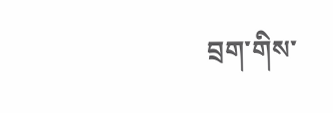བྲག་གིས་